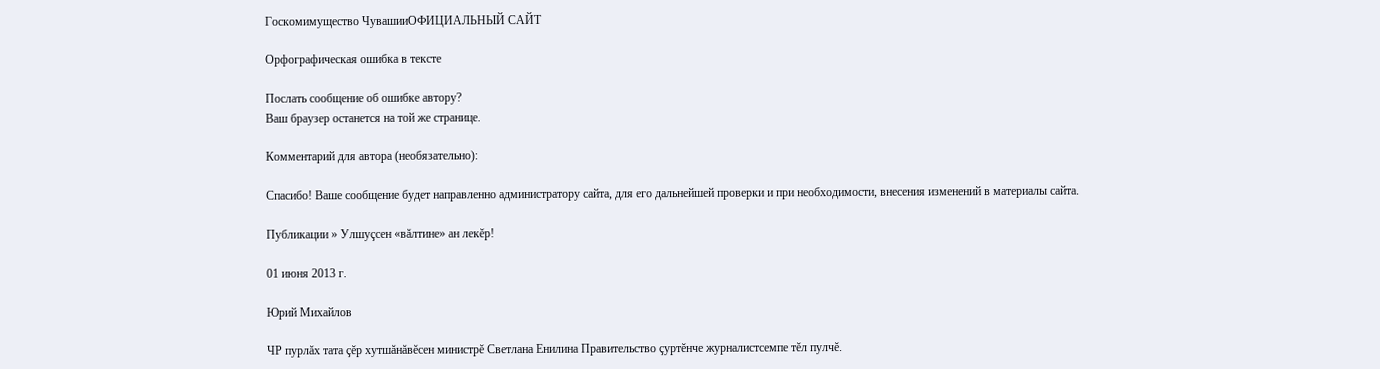Госкомимущество ЧувашииОФИЦИАЛЬНЫЙ САЙТ

Орфографическая ошибка в тексте

Послать сообщение об ошибке автору?
Ваш браузер останется на той же странице.

Комментарий для автора (необязательно):

Спасибо! Ваше сообщение будет направленно администратору сайта, для его дальнейшей проверки и при необходимости, внесения изменений в материалы сайта.

Публикации » Улшуçсен «вăлтине» ан лекĕр!

01 июня 2013 г.

Юрий Михайлов

ЧР пурлăх тата çĕр хутшăнăвĕсен министрĕ Светлана Енилина Правительство çуртĕнче журналистсемпе тĕл пулчĕ.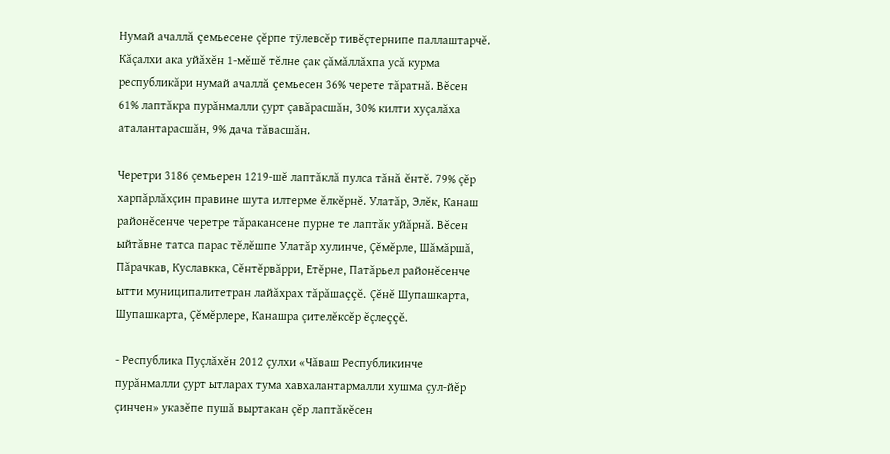Нумай ачаллă çемьесене çĕрпе тÿлевсĕр тивĕçтернипе паллаштарчĕ. Кăçалхи ака уйăхĕн 1-мĕшĕ тĕлне çак çăмăллăхпа усă курма республикăри нумай ачаллă çемьесен 36% черете тăратнă. Вĕсен 61% лаптăкра пурăнмалли çурт çавăрасшăн, 30% килти хуçалăха аталантарасшăн, 9% дача тăвасшăн.

Черетри 3186 çемьерен 1219-шĕ лаптăклă пулса тăнă ĕнтĕ. 79% çĕр харпăрлăхçин правине шута илтерме ĕлкĕрнĕ. Улатăр, Элĕк, Канаш районĕсенче черетре тăракансене пурне те лаптăк уйăрнă. Вĕсен ыйтăвне татса парас тĕлĕшпе Улатăр хулинче, Çĕмĕрле, Шăмăршă, Пăрачкав, Куславкка, Сĕнтĕрвăрри, Етĕрне, Патăрьел районĕсенче ытти муниципалитетран лайăхрах тăрăшаççĕ. Çĕнĕ Шупашкарта, Шупашкарта, Çĕмĕрлере, Канашра çителĕксĕр ĕçлеççĕ.

- Республика Пуçлăхĕн 2012 çулхи «Чăваш Республикинче пурăнмалли çурт ытларах тума хавхалантармалли хушма çул-йĕр çинчен» указĕпе пушă выртакан çĕр лаптăкĕсен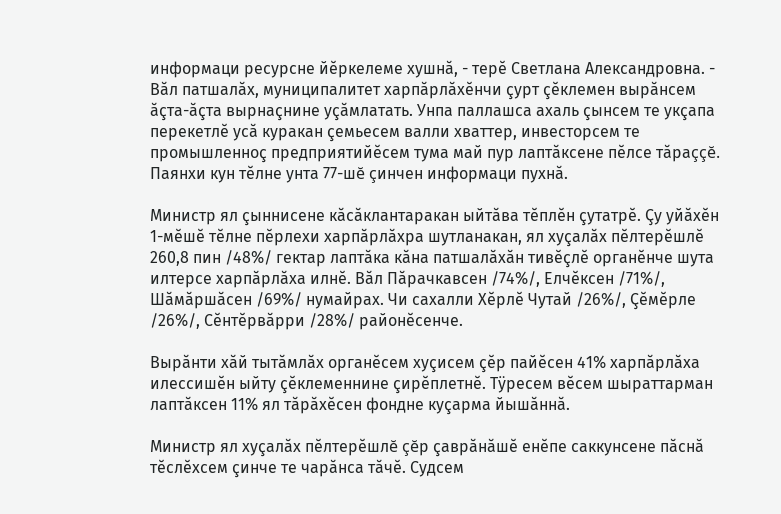информаци ресурсне йĕркелеме хушнă, - терĕ Светлана Александровна. - Вăл патшалăх, муниципалитет харпăрлăхĕнчи çурт çĕклемен вырăнсем ăçта-ăçта вырнаçнине уçăмлатать. Унпа паллашса ахаль çынсем те укçапа перекетлĕ усă куракан çемьесем валли хваттер, инвесторсем те промышленноç предприятийĕсем тума май пур лаптăксене пĕлсе тăраççĕ. Паянхи кун тĕлне унта 77-шĕ çинчен информаци пухнă.

Министр ял çыннисене кăсăклантаракан ыйтăва тĕплĕн çутатрĕ. Çу уйăхĕн 1-мĕшĕ тĕлне пĕрлехи харпăрлăхра шутланакан, ял хуçалăх пĕлтерĕшлĕ 260,8 пин /48%/ гектар лаптăка кăна патшалăхăн тивĕçлĕ органĕнче шута илтерсе харпăрлăха илнĕ. Вăл Пăрачкавсен /74%/, Елчĕксен /71%/, Шăмăршăсен /69%/ нумайрах. Чи сахалли Хĕрлĕ Чутай /26%/, Çĕмĕрле /26%/, Сĕнтĕрвăрри /28%/ районĕсенче.

Вырăнти хăй тытăмлăх органĕсем хуçисем çĕр пайĕсен 41% харпăрлăха илессишĕн ыйту çĕклеменнине çирĕплетнĕ. Тÿресем вĕсем шыраттарман лаптăксен 11% ял тăрăхĕсен фондне куçарма йышăннă.

Министр ял хуçалăх пĕлтерĕшлĕ çĕр çаврăнăшĕ енĕпе саккунсене пăснă тĕслĕхсем çинче те чарăнса тăчĕ. Судсем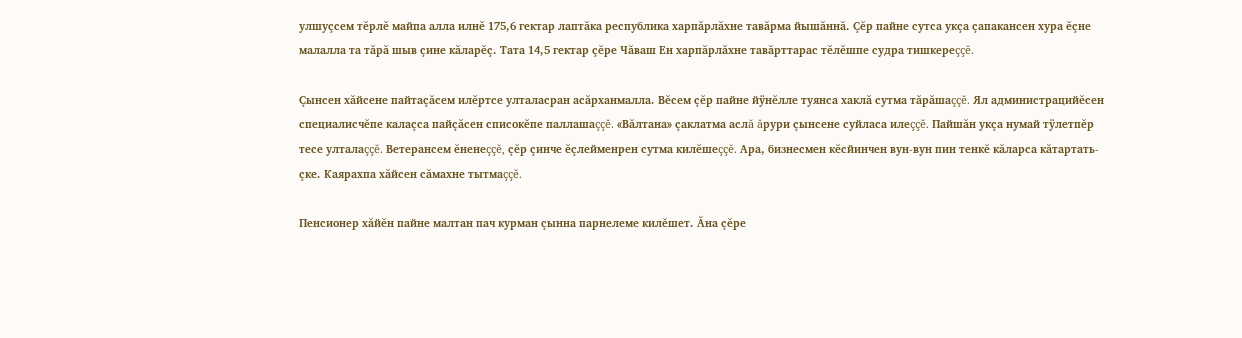улшуçсем тĕрлĕ майпа алла илнĕ 175,6 гектар лаптăка республика харпăрлăхне тавăрма йышăннă. Çĕр пайне сутса укçа çапакансен хура ĕçне малалла та тăрă шыв çине кăларĕç. Тата 14,5 гектар çĕре Чăваш Ен харпăрлăхне тавăрттарас тĕлĕшпе судра тишкереççĕ.

Çынсен хăйсене пайтаçăсем илĕртсе улталасран асăрханмалла. Вĕсем çĕр пайне йÿнĕлле туянса хаклă сутма тăрăшаççĕ. Ял администрацийĕсен специалисчĕпе калаçса пайçăсен списокĕпе паллашаççĕ. «Вăлтана» çаклатма аслă ăрури çынсене суйласа илеççĕ. Пайшăн укçа нумай тÿлетпĕр тесе улталаççĕ. Ветерансем ĕненеççĕ, çĕр çинче ĕçлейменрен сутма килĕшеççĕ. Ара, бизнесмен кĕсйинчен вун-вун пин тенкĕ кăларса кăтартать-çке. Каярахпа хăйсен сăмахне тытмаççĕ.

Пенсионер хăйĕн пайне малтан пач курман çынна парнелеме килĕшет. Ăна çĕре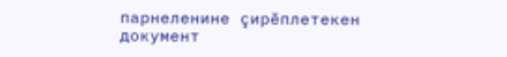парнеленине çирĕплетекен документ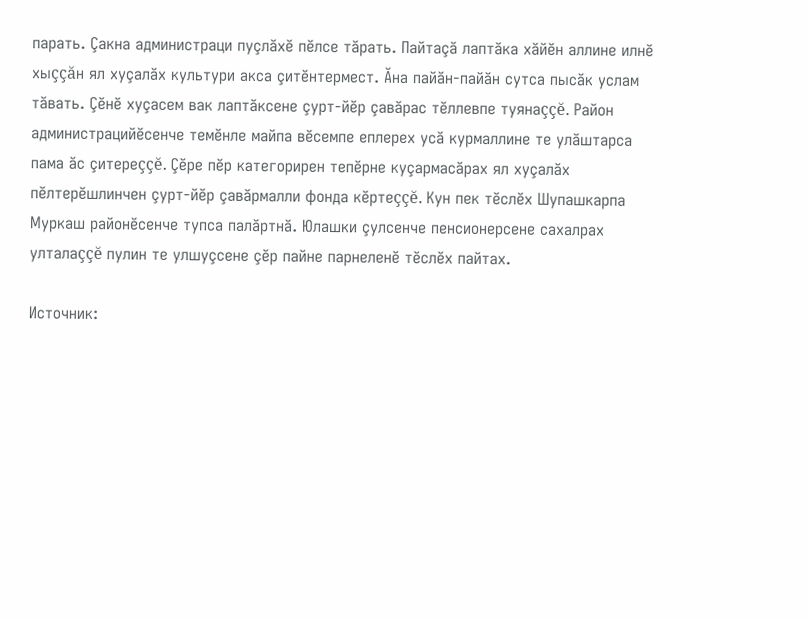парать. Çакна администраци пуçлăхĕ пĕлсе тăрать. Пайтаçă лаптăка хăйĕн аллине илнĕ хыççăн ял хуçалăх культури акса çитĕнтермест. Ăна пайăн-пайăн сутса пысăк услам тăвать. Çĕнĕ хуçасем вак лаптăксене çурт-йĕр çавăрас тĕллевпе туянаççĕ. Район администрацийĕсенче темĕнле майпа вĕсемпе еплерех усă курмаллине те улăштарса пама ăс çитереççĕ. Çĕре пĕр категорирен тепĕрне куçармасăрах ял хуçалăх пĕлтерĕшлинчен çурт-йĕр çавăрмалли фонда кĕртеççĕ. Кун пек тĕслĕх Шупашкарпа Муркаш районĕсенче тупса палăртнă. Юлашки çулсенче пенсионерсене сахалрах улталаççĕ пулин те улшуçсене çĕр пайне парнеленĕ тĕслĕх пайтах.

Источник: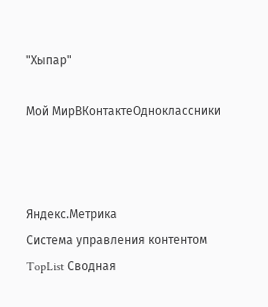"Хыпар"

Мой МирВКонтактеОдноклассники



Яндекс.Метрика
Система управления контентом
TopList Сводная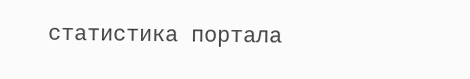статистика портала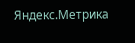Яндекс.Метрика